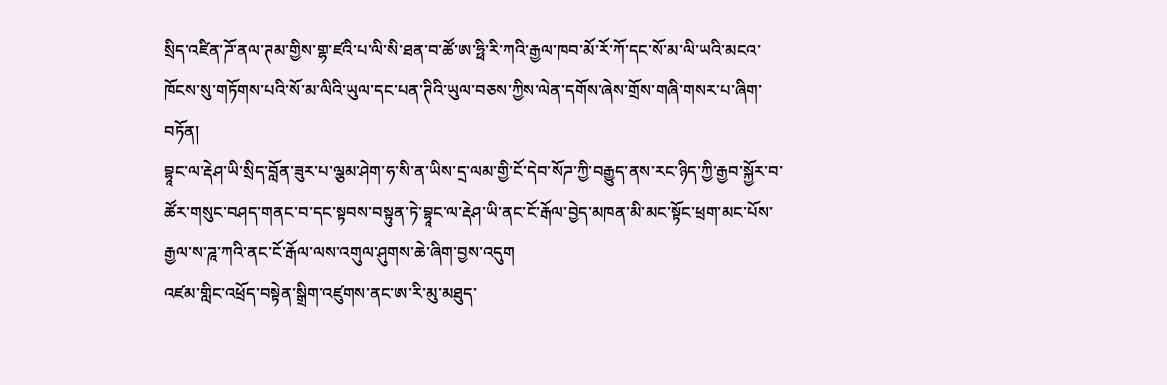སྲིད་འཛིན་ཌོ་ནལ་ཊམ་གྱིས་གྷ་ཛའི་པ་ལི་སི་ཐན་བ་ཚོ་ཨ་ཧྥི་རི་ཀའི་རྒྱལ་ཁབ་མོ་རོ་ཀོ་དང་སོ་མ་ལི་ཡའི་མངའ་ཁོངས་སུ་གཏོགས་པའི་སོ་མ་ལིའི་ཡུལ་དང་པན་ཊིའི་ཡུལ་བཅས་ཀྱིས་ལེན་དགོས་ཞེས་གྲོས་གཞི་གསར་པ་ཞིག་བཏོན།
བྷཱང་ལ་རྡེཤ་ཡི་སྲིད་བློན་ཟུར་པ་ལྕམ་ཤེག་ཧ་སི་ན་ཡིས་དྲ་ལམ་གྱི་ངོ་དེབ་སོཌ་ཀྱི་བརྒྱུད་ནས་རང་ཉིད་ཀྱི་རྒྱབ་སྐྱོར་བ་ཚོར་གསུང་བཤད་གནང་བ་དང་སྟབས་བསྟུན་ཏེ་བྷཱང་ལ་རྡེཤ་ཡི་ནང་ངོ་རྒོལ་བྱེད་མཁན་མི་མང་སྟོང་ཕྲག་མང་པོས་རྒྱལ་ས་ཌཱ་ཀའི་ནང་ངོ་རྒོལ་ལས་འགུལ་ཤུགས་ཆེ་ཞིག་བྱས་འདུག
འཛམ་གླིང་འཕྲོད་བསྟེན་སྒྲིག་འཛུགས་ནང་ཨ་རི་མུ་མཐུད་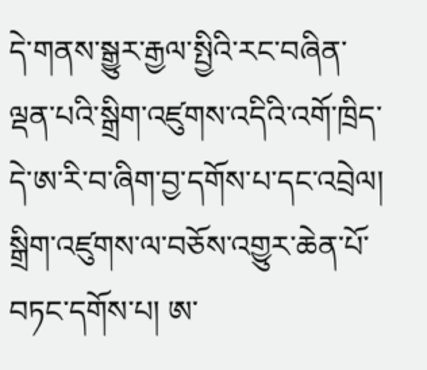དེ་གནས་སྒྱུར་རྒྱལ་སྤྱིའི་རང་བཞིན་ལྡན་པའི་སྒྲིག་འཛུགས་འདིའི་འགོ་ཁྲིད་དེ་ཨ་རི་བ་ཞིག་བྱ་དགོས་པ་དང་འབྲེལ། སྒྲིག་འཛུགས་ལ་བཅོས་འགྱུར་ཆེན་པོ་བཏང་དགོས་པ། ཨ་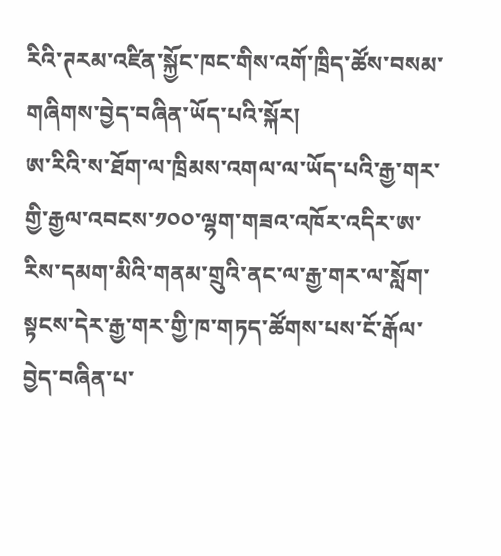རིའི་ཊརམ་འཛིན་སྐྱོང་ཁང་གིས་འགོ་ཁྲིད་ཚོས་བསམ་གཞིགས་བྱེད་བཞིན་ཡོད་པའི་སྐོར།
ཨ་རིའི་ས་ཐོག་ལ་ཁྲིམས་འགལ་ལ་ཡོད་པའི་རྒྱ་གར་གྱི་རྒྱལ་འབངས་༡༠༠་ལྷག་གཟའ་འཁོར་འདིར་ཨ་རིས་དམག་མིའི་གནམ་གྲུའི་ནང་ལ་རྒྱ་གར་ལ་སློག་སྟངས་དེར་རྒྱ་གར་གྱི་ཁ་གཏད་ཚོགས་པས་ངོ་རྒོལ་བྱེད་བཞིན་པ་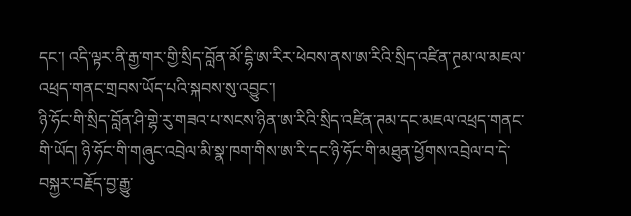དང་། འདི་ལྟར་ནི་རྒྱ་གར་གྱི་སྲིད་བློན་མོ་དྷི་ཨ་རིར་ཕེབས་ནས་ཨ་རིའི་སྲིད་འཛིན་ཊྲམ་ལ་མཇལ་འཕྲད་གནང་གྲབས་ཡོད་པའི་སྐབས་སུ་འབྱུང་།
ཉི་ཧོང་གི་སྲིད་བློན་ཤི་གྷེ་རུ་གཟའ་པ་སངས་ཉིན་ཨ་རིའི་སྲིད་འཛིན་ཊམ་དང་མཇལ་འཕྲད་གནང་གི་ཡོད། ཉི་ཧོང་གི་གཞུང་འབྲེལ་མི་སྣ་ཁག་གིས་ཨ་རི་དང་ཉི་ཧོང་གི་མཐུན་ཕྱོགས་འབྲེལ་བ་དེ་བསྐྱར་བརྗོད་བྱ་རྒྱུ་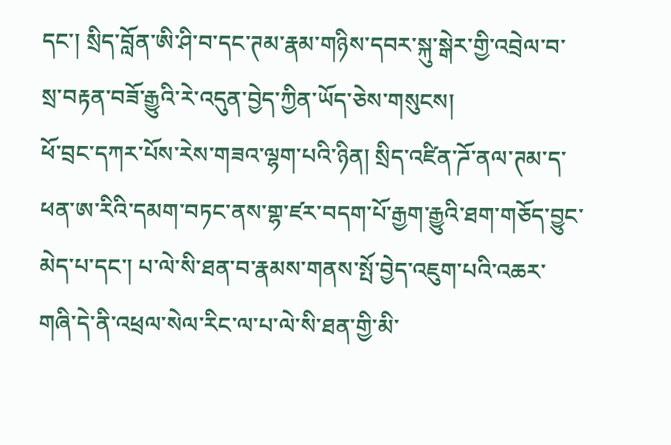དང་། སྲིད་བློན་ཨི་ཤི་བ་དང་ཊམ་རྣམ་གཉིས་དབར་སྐུ་སྒེར་གྱི་འབྲེལ་བ་སྲ་བརྟན་བཟོ་རྒྱུའི་རེ་འདུན་བྱེད་ཀྱིན་ཡོད་ཅེས་གསུངས།
ཕོ་བྲང་དཀར་པོས་རེས་གཟའ་ལྷག་པའི་ཉིན། སྲིད་འཛིན་ཌོ་ནལ་ཊམ་ད་ཕན་ཨ་རིའི་དམག་བཏང་ནས་གྷ་ཛར་བདག་པོ་རྒྱག་རྒྱུའི་ཐག་གཅོད་བྱུང་མེད་པ་དང་། པ་ལེ་སི་ཐན་བ་རྣམས་གནས་སྤོ་བྱེད་འཇུག་པའི་འཆར་གཞི་དེ་ནི་འཕྲལ་སེལ་རིང་ལ་པ་ལེ་སི་ཐན་གྱི་མི་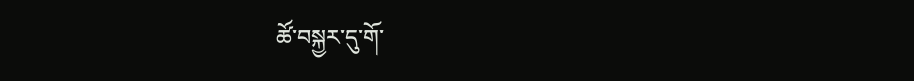ཚོ་བསྐྱར་དུ་གོ་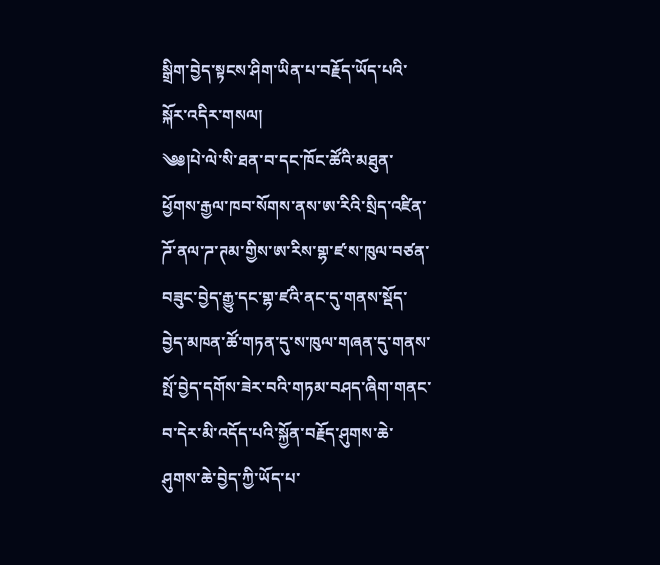སྒྲིག་བྱེད་སྟངས་ཤིག་ཡིན་པ་བརྗོད་ཡོད་པའི་སྐོར་འདིར་གསལ།
༄༅།པེ་ལེ་སི་ཐན་བ་དང་ཁོང་ཚོའི་མཐུན་ཕྱོགས་རྒྱལ་ཁབ་སོགས་ནས་ཨ་རིའི་སྲིད་འཛིན་ཌོ་ནལ་ཌ་ཊམ་གྱིས་ཨ་རིས་གྷ་ཛ་ས་ཁུལ་བཙན་བཟུང་བྱེད་རྒྱུ་དང་གྷ་ཛའི་ནང་དུ་གནས་སྡོད་བྱེད་མཁན་ཚོ་གཏན་དུ་ས་ཁུལ་གཞན་དུ་གནས་སྤོ་བྱེད་དགོས་ཟེར་བའི་གཏམ་བཤད་ཞིག་གནང་བ་དེར་མི་འདོད་པའི་སྐྱོན་བརྗོད་ཤུགས་ཆེ་ཤུགས་ཆེ་བྱེད་ཀྱི་ཡོད་པ་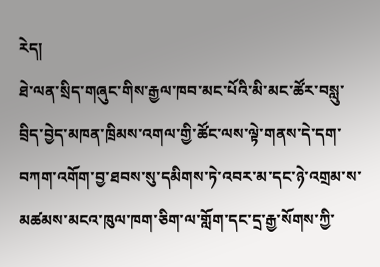རེད།
ཐེ་ལན་སྲིད་གཞུང་གིས་རྒྱལ་ཁབ་མང་པོའི་མི་མང་ཚོར་བསླུ་བྲིད་བྱེད་མཁན་ཁྲིམས་འགལ་གྱི་ཚོང་ལས་ལྟེ་གནས་དེ་དག་བཀག་འགོག་བྱ་ཐབས་སུ་དམིགས་ཏེ་འབར་མ་དང་ཉེ་འགྲམ་ས་མཚམས་མངའ་ཁུལ་ཁག་ཅིག་ལ་གློག་དང་དྲ་རྒྱ་སོགས་ཀྱི་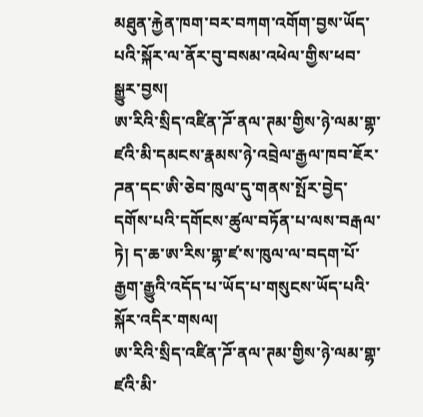མཐུན་རྐྱེན་ཁག་བར་བཀག་འགོག་བྱས་ཡོད་པའི་སྐོར་ལ་ནོར་བུ་བསམ་འཕེལ་གྱིས་ཕབ་སྒྱུར་བྱས།
ཨ་རིའི་སྲིད་འཛིན་ཌོ་ནལ་ཊམ་གྱིས་ཉེ་ལམ་གྷ་ཛའི་མི་དམངས་རྣམས་ཉེ་འབྲེལ་རྒྱལ་ཁབ་ཇོར་ཌན་དང་ཨི་ཅེབ་ཁུལ་དུ་གནས་སྤོར་བྱེད་དགོས་པའི་དགོངས་ཚུལ་བཏོན་པ་ལས་བརྒལ་ཏེ། ད་ཆ་ཨ་རིས་གྷ་ཛ་ས་ཁུལ་ལ་བདག་པོ་རྒྱག་རྒྱུའི་འདོད་པ་ཡོད་པ་གསུངས་ཡོད་པའི་སྐོར་འདིར་གསལ།
ཨ་རིའི་སྲིད་འཛིན་ཌོ་ནལ་ཊམ་གྱིས་ཉེ་ལམ་གྷ་ཛའི་མི་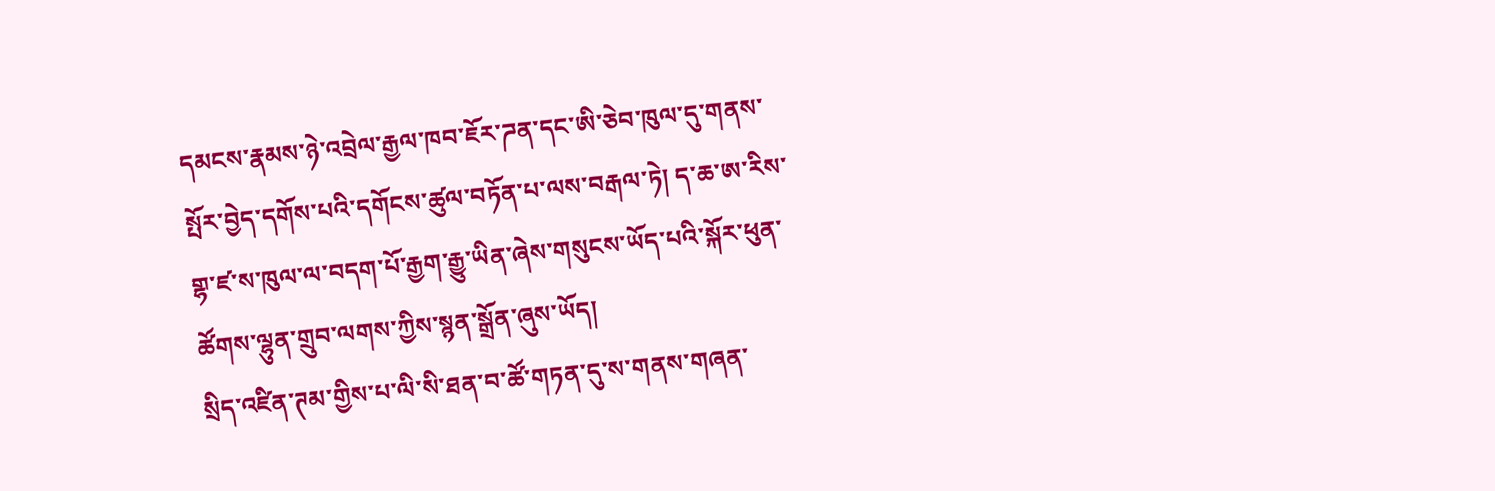དམངས་རྣམས་ཉེ་འབྲེལ་རྒྱལ་ཁབ་ཇོར་ཌན་དང་ཨི་ཅེབ་ཁུལ་དུ་གནས་སྤོར་བྱེད་དགོས་པའི་དགོངས་ཚུལ་བཏོན་པ་ལས་བརྒལ་ཏེ། ད་ཆ་ཨ་རིས་གྷ་ཛ་ས་ཁུལ་ལ་བདག་པོ་རྒྱག་རྒྱུ་ཡིན་ཞེས་གསུངས་ཡོད་པའི་སྐོར་ཕུན་ཚོགས་ལྷུན་གྲུབ་ལགས་ཀྱིས་སྙན་སྒྲོན་ཞུས་ཡོད།
སྲིད་འཛིན་ཊམ་གྱིས་པ་ལི་སི་ཐན་བ་ཚོ་གཏན་དུ་ས་གནས་གཞན་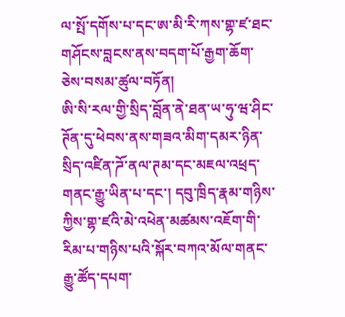ལ་སྤོ་དགོས་པ་དང་ཨ་མི་རི་ཀས་གྷ་ཛ་ཐང་གཤོངས་བླངས་ནས་བདག་པོ་རྒྱག་ཆོག་ཅེས་བསམ་ཚུལ་བཏོན།
ཨི་སི་རལ་གྱི་སྲིད་བློན་ནེ་ཐན་ཡ་ཧུ་ཝ་ཤིང་ཊོན་དུ་ཕེབས་ནས་གཟའ་མིག་དམར་ཉིན་སྲིད་འཛིན་ཌོ་ནལ་ཊམ་དང་མཇལ་འཕྲད་གནང་རྒྱུ་ཡིན་པ་དང་། དབུ་ཁྲིད་རྣམ་གཉིས་ཀྱིས་གྷ་ཛའི་མེ་འཕེན་མཚམས་འཇོག་གི་རིམ་པ་གཉིས་པའི་སྐོར་བཀའ་མོལ་གནང་རྒྱུ་ཚོད་དཔག་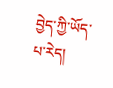བྱེད་ཀྱི་ཡོད་པ་རེད།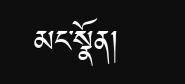མང་སྣོན།